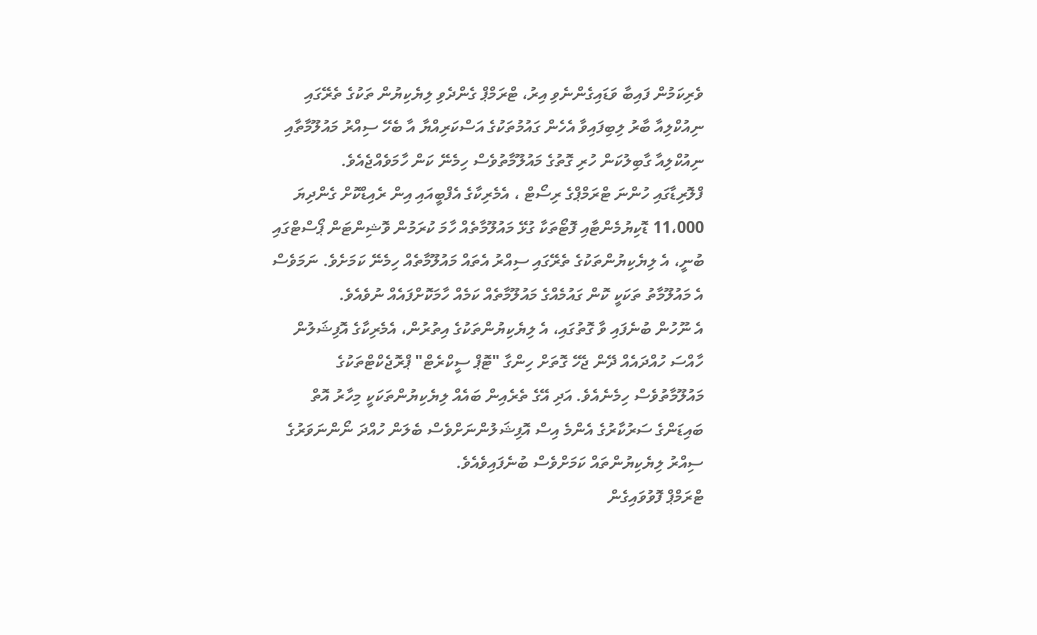ވެރިކަމުން ފައިބާ ވަޑައިގެންނެވި އިރު، ޓްރަމްޕް ގެންދެވި ލިޔެކިޔުން ތަކުގެ ތެރޭގައި ނިއުކްލިއާ ބާރު ލިބިފައިވާ އެހެން ގައުމުތަކުގެ އަސްކަރިއްޔާ އާ ބެހޭ ސިއްރު މައުލޫމާތާއި ނިއުކްލިއާ ގާބިލުކަން ހުރި ގޮތުގެ މައުލޫމާތުވެސް ހިމެނޭ ކަން ހާމަވެއްޖެއެވެ.
ފްލޮރިޑާގައި ހުންނަ ޓްރަމްޕްގެ ރިސޯޓް ، އެމެރިކާގެ އެފްބީއައި އިން ރެއިޑްކޮށް ގެންދިޔަ 11،000 ޑޮކިޔުމެންޓާއި ފޮޓޯތަކާ ގުޅޭ މައުލޫމާތެއް ހާމަ ކުރަމުން ވޮޝިންޓަން ޕޯސްޓްގައި ބުނީ، އެ ލިޔެކިޔުންތަކުގެ ތެރޭގައި ސިއްރު އެތައް މައުލޫމާތެއް ހިމެނޭ ކަމަށެވެ. ނަމަވެސް އެ މައުލޫމާތު ތަކަކީ ކޮން ގައުމެއްގެ މައުލޫމާތެއް ކަމެއް ހާމަކޮށްފައެއް ނުވެއެވެ.
އެ ނޫހުން ބުނެފައި ވާ ގޮތުގައި، އެ ލިޔެކިޔުންތަކުގެ އިތުރުން، އެމެރިކާގެ އޮފިޝަލުން ހާއްސަ ހުއްދައެއް ދޭން ޖެހޭ ގޮތަށް ހިންގާ "ޓޮޕް ސީކްރެޓް" ޕްރޮޖެކްޓްތަކުގެ މައުލޫމާތުވެސް ހިމެނެއެވެ. އަދި އޭގެ ތެރެއިން ބައެއް ލިޔެކިޔުންތަކަކީ މިހާރު އޮތް ބައިޑަންގެ ސަރުކާރުގެ އެންމެ އިސް އޮފިޝަލުންނަށްވެސް ބެލަން ހުއްދަ ނޯންނަވަރުގެ ސިއްރު ލިޔެކިޔުންތައް ކަމަށްވެސް ބުނެފައިވެއެވެ.
ޓްރަމްޕް ފޮވުވައިގެން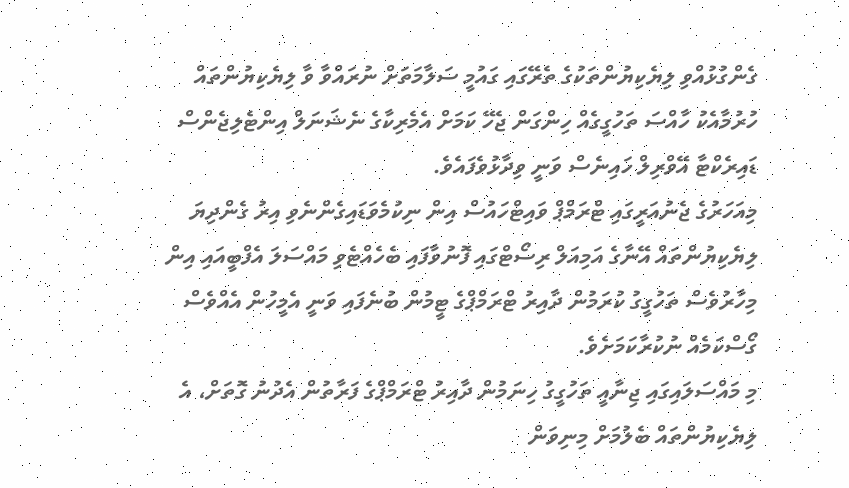ގެންގުޅުއްވި ލިޔެކިޔުންތަކުގެ ތެރޭގައި ގައުމީ ސަލާމަތަށް ނުރައްވާ ވާ ލިޔެކިޔުންތައް ހުރުމާއެކު ހާއްސަ ތަހުގީގެއް ހިންގަން ޖެހޭ ކަމަށް އެމެރިކާގެ ނެޝަނަލް އިންޓެލިޖެންސް ޑައިރެކްޓާ އޭވްރިލް ހައިނެސް ވަނީ ވިދާޅުވެފައެވެ.
މިއަހަރުގެ ޖެނުއަރީގައި ޓްރަމްޕް ވައިޓްހައުސް އިން ނިކުމެވަޑައިގެންނެވި އިރު ގެންދިޔަ ލިޔެކިޔުންތައް އޭނާގެ އަމިއަލް ރިސޯޓްގައި ފޮނުވާފައި ބެހެއްޓެވި މައްސަލަ އެފްބީއައި އިން މިހާރުވެސް ތަހުގީގު ކުރަމުން ދާއިރު ޓްރަމްޕްގެ ޓީމުން ބުނެފައި ވަނީ އެމީހުން އެއްވެސް ގޯސްކަމެއް ނުކުރާކަމަށެވެ.
މި މައްސަލައިގައި ޖިނާއީ ތަހުގީގު ހިނަމުން ދާއިރު ޓްރަމްޕްގެ ފަރާތުން އެދުނު ގޮތަށް، އެ ލިޔެކިޔުންތައް ބެލުމަށް މިނިވަން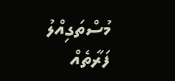މުސްތަގިއްލު ފަރާތެއް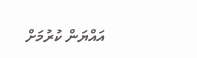އައްޔަން ކުރުމަށް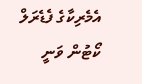އެމެރިކާގެ ފެޑެރަލް ކޯޓުން ވަނީ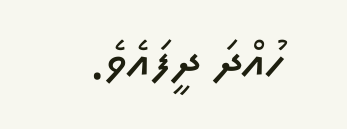ހުއްދަ ދީފައެވެ.